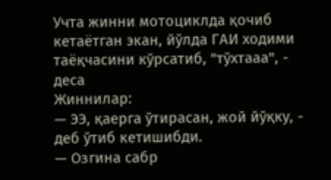Учта жинни мотоциклда қочиб кетаётган экан, йўлда ГАИ ходими таёқчасини кўрсатиб, "тўхтааа", - деса
Жиннилар:
— ЭЭ, қаерга ўтирасан, жой йўқку, - деб ўтиб кетишибди.
— Озгина сабр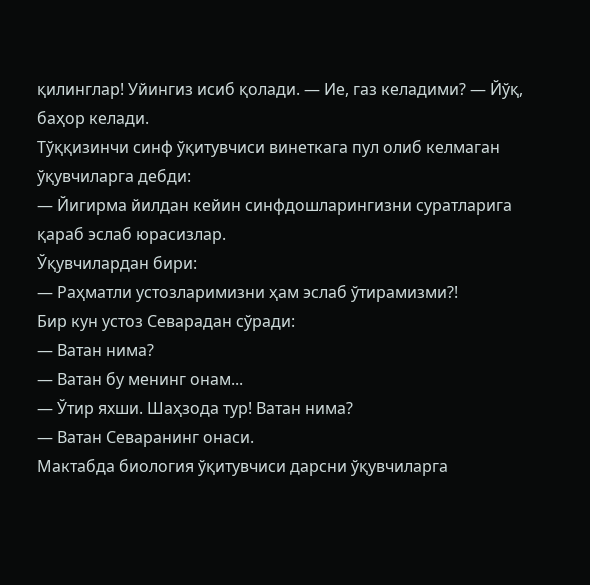қилинглар! Уйингиз исиб қолади. — Ие, газ келадими? — Йўқ, баҳор келади.
Тўққизинчи синф ўқитувчиси винеткага пул олиб келмаган ўқувчиларга дебди:
— Йигирма йилдан кейин синфдошларингизни суратларига қараб эслаб юрасизлар.
Ўқувчилардан бири:
— Раҳматли устозларимизни ҳам эслаб ўтирамизми?!
Бир кун устоз Севарадан сўради:
— Ватан нима?
— Ватан бу менинг онам...
— Ўтир яхши. Шаҳзода тур! Ватан нима?
— Ватан Севаранинг онаси.
Мактабда биология ўқитувчиси дарсни ўқувчиларга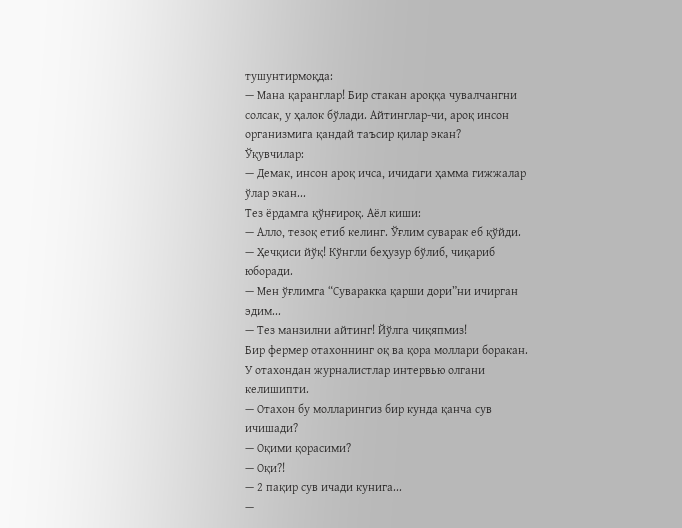тушунтирмоқда:
— Мана қаранглар! Бир стакан ароққа чувалчангни солсак, у ҳалок бўлади. Айтинглар-чи, ароқ инсон организмига қандай таъсир қилар экан?
Ўқувчилар:
— Демак, инсон ароқ ичса, ичидаги ҳамма гижжалар ўлар экан...
Тез ёрдамга қўнғироқ. Аёл киши:
— Алло, тезоқ етиб келинг. Ўғлим суварак еб қўйди.
— Ҳечқиси йўқ! Кўнгли беҳузур бўлиб, чиқариб юборади.
— Мен ўғлимга “Суваракка қарши дори”ни ичирган эдим...
— Тез манзилни айтинг! Йўлга чиқяпмиз!
Бир фермер отахоннинг оқ ва қора моллари боракан. У отахондан журналистлар интервью олгани келишипти.
— Отахон бу молларингиз бир кунда қанча сув ичишади?
— Оқими қорасими?
— Оқи?!
— 2 пақир сув ичади кунига...
—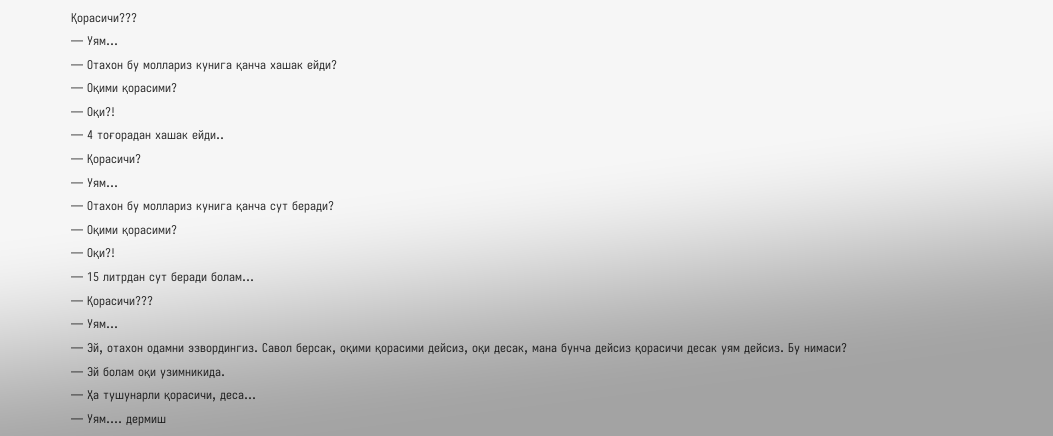Қорасичи???
— Уям...
— Отахон бу моллариз кунига қанча хашак ейди?
— Оқими қорасими?
— Оқи?!
— 4 тоғорадан хашак ейди..
— Қорасичи?
— Уям...
— Отахон бу моллариз кунига қанча сут беради?
— Оқими қорасими?
— Оқи?!
— 15 литрдан сут беради болам...
— Қорасичи???
— Уям...
— Эй, отахон одамни эзвордингиз. Савол берсак, оқими қорасими дейсиз, оқи десак, мана бунча дейсиз қорасичи десак уям дейсиз. Бу нимаси?
— Эй болам оқи узимникида.
— Ҳа тушунарли қорасичи, деса...
— Уям.... дермиш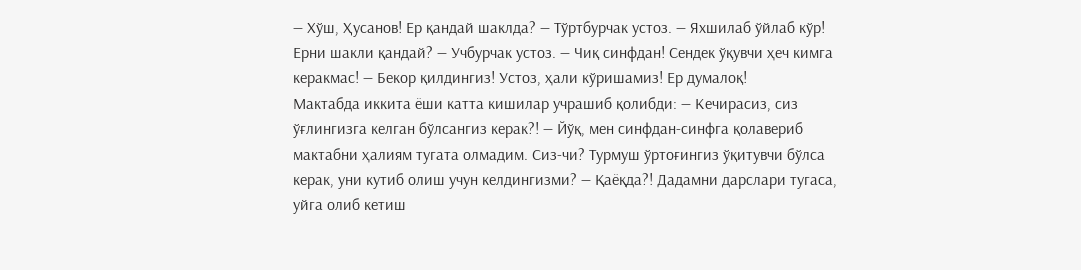— Хўш, Ҳусанов! Ер қандай шаклда? — Тўртбурчак устоз. — Яхшилаб ўйлаб кўр! Ерни шакли қандай? — Учбурчак устоз. — Чиқ синфдан! Сендек ўқувчи ҳеч кимга керакмас! — Бекор қилдингиз! Устоз, ҳали кўришамиз! Ер думалоқ!
Мактабда иккита ёши катта кишилар учрашиб қолибди: — Кечирасиз, сиз ўғлингизга келган бўлсангиз керак?! — Йўқ, мен синфдан-синфга қолавериб мактабни ҳалиям тугата олмадим. Сиз-чи? Турмуш ўртоғингиз ўқитувчи бўлса керак, уни кутиб олиш учун келдингизми? — Қаёқда?! Дадамни дарслари тугаса, уйга олиб кетиш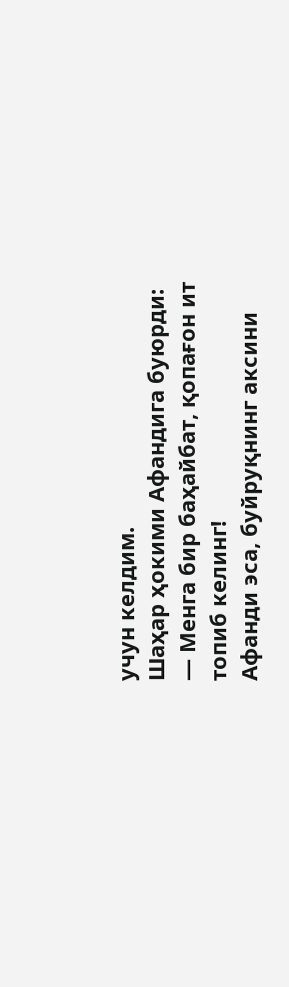учун келдим.
Шаҳар ҳокими Афандига буюрди:
— Менга бир баҳайбат, қопағон ит топиб келинг!
Афанди эса, буйруқнинг аксини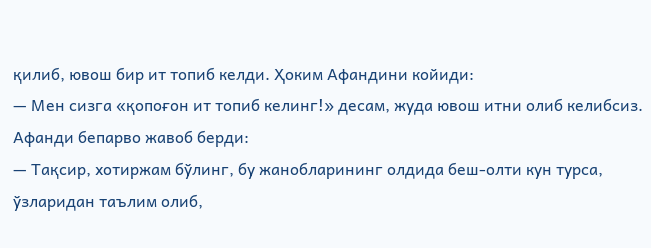қилиб, ювош бир ит топиб келди. Ҳоким Афандини койиди:
— Мен сизга «қопоғон ит топиб келинг!» десам, жуда ювош итни олиб келибсиз.
Афанди бепарво жавоб берди:
— Тақсир, хотиржам бўлинг, бу жанобларининг олдида беш-олти кун турса, ўзларидан таълим олиб,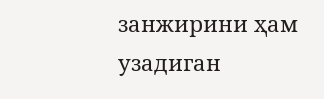занжирини ҳам узадиган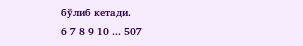бўлиб кетади.
6 7 8 9 10 ... 507